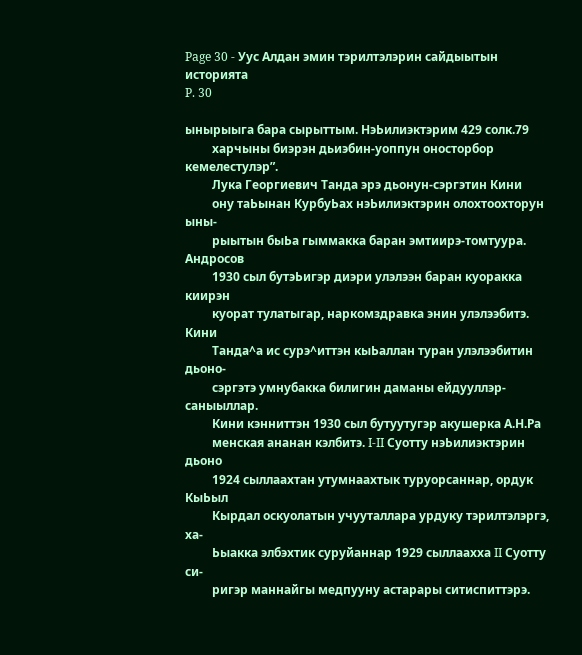Page 30 - Уус Алдан эмин тэрилтэлэрин сайдыытын историята
P. 30

ынырыыга бара сырыттым. НэЬилиэктэрим 429 солк.79
         харчыны биэрэн дьиэбин-уоппун оносторбор кемелестулэр”.
         Лука Георгиевич Танда эрэ дьонун-сэргэтин Кини
         ону таЬынан КурбуЬах нэЬилиэктэрин олохтоохторун ыны-
         рыытын быЬа гыммакка баран эмтиирэ-томтуура. Андросов
         1930 сыл бутэЬигэр диэри улэлээн баран куоракка киирэн
         куорат тулатыгар, наркомздравка энин улэлээбитэ. Кини
         Танда^а ис сурэ^иттэн кыЬаллан туран улэлээбитин дьоно-
         сэргэтэ умнубакка билигин даманы ейдууллэр-саныыллар.
         Кини кэнниттэн 1930 сыл бутуутугэр акушерка А.Н.Ра
         менская ананан кэлбитэ. I-II Суотту нэЬилиэктэрин дьоно
         1924 сыллаахтан утумнаахтык туруорсаннар, ордук КыЬыл
         Кырдал оскуолатын учууталлара урдуку тэрилтэлэргэ, ха-
         Ьыакка элбэхтик суруйаннар 1929 сыллаахха II Суотту си-
         ригэр маннайгы медпууну астарары ситиспиттэрэ.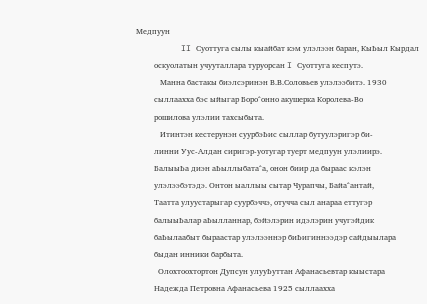Медпуун
         II Суоттуга сылы кыайбат кэм улэлээн баран, КыЬыл Кырдал
         оскуолатын учууталлара туруорсан I Суоттуга кеспутэ.
            Манна бастакы биэлсэринэн В.В.Соловьев улэлээбитэ. 1930
         сыллаахха бэс ыйыгар Боро^онно акушерка Королева-Во
         рошилова улэлии тахсыбыта.
            Итинтэн кестерунэн суурбэЬис сыллар бутуулэригэр би-
         линни Уус-Алдан сиригэр-уотугар туерт медпуун улэлиирэ.
         БалыыЬа диэн аЬыллыбата^а, онон биир да быраас кэлэн
         улэлээбэтэдэ. Онтон ыаллыы сытар Чурапчы, Байа^антай,
         Таатта улуустарыгар суурбэччэ, отучча сыл анараа еттугэр
         балыыЬалар аЬылланнар, бэйэлэрин идэлэрин учугэйдик
         баЬылаабыт быраастар улэлээннэр биЬигиннээдэр сайдыылара
         быдан инники барбыта.
           Олохтоохтортон Дупсун улууЬуттан Афанасьевтар кыыстара
         Надежда Петровна Афанасьева 1925 сыллаахха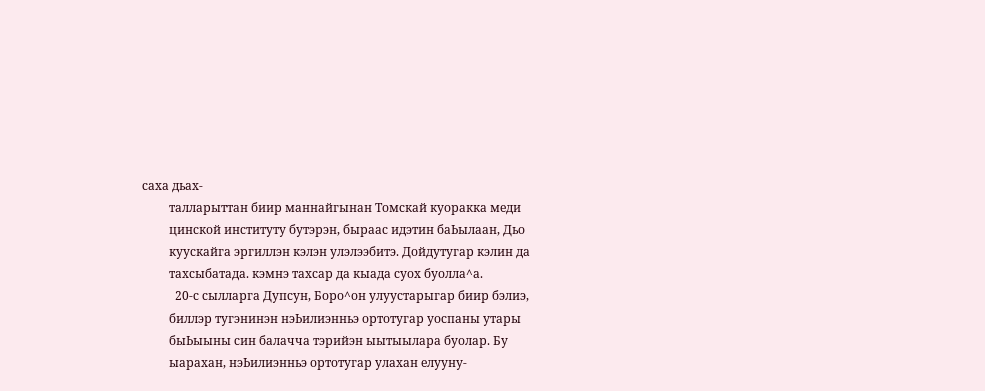саха дьах-
         талларыттан биир маннайгынан Томскай куоракка меди
         цинской институту бутэрэн, быраас идэтин баЬылаан, Дьо
         куускайга эргиллэн кэлэн улэлээбитэ. Дойдутугар кэлин да
         тахсыбатада. кэмнэ тахсар да кыада суох буолла^а.
           20-с сылларга Дупсун, Боро^он улуустарыгар биир бэлиэ,
         биллэр тугэнинэн нэЬилиэнньэ ортотугар уоспаны утары
         быЬыыны син балачча тэрийэн ыытыылара буолар. Бу
         ыарахан, нэЬилиэнньэ ортотугар улахан елууну-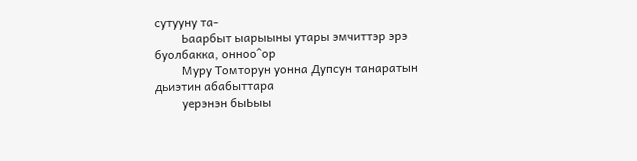сутууну та-
         Ьаарбыт ыарыыны утары эмчиттэр эрэ буолбакка, онноо^ор
         Муру Томторун уонна Дупсун танаратын дьиэтин абабыттара
         уерэнэн быЬыы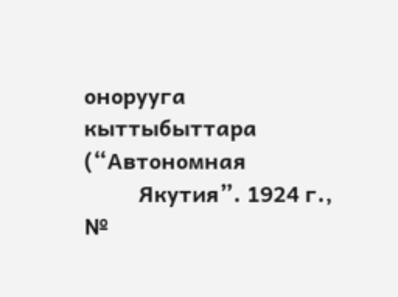онорууга кыттыбыттара (“Автономная
         Якутия”. 1924 г., №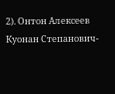2). Онтон Алексеев Куонан Степанович-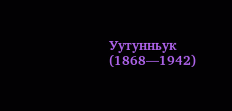Уутунньук (1868—1942)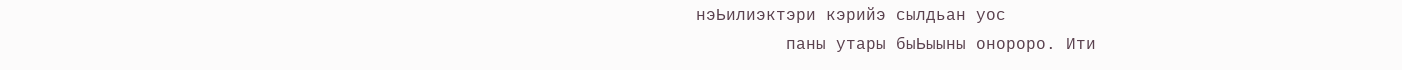нэЬилиэктэри кэрийэ сылдьан уос
         паны утары быЬыыны онороро. Ити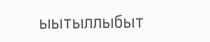ыытыллыбыт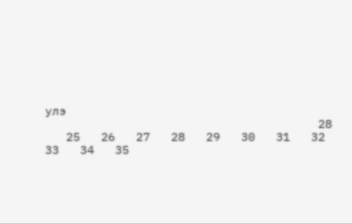улэ
                                       28
   25   26   27   28   29   30   31   32   33   34   35